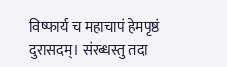विष्फार्य च महाचापं हेमपृष्ठं दुरासदम्। संरब्धस्तु तदा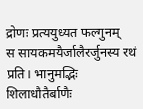द्रोणः प्रत्ययुध्यत फल्गुनम्
स सायकमयैर्जालैरर्जुनस्य रथं प्रति। भानुमद्भिः शिलाधौतैर्बाणैः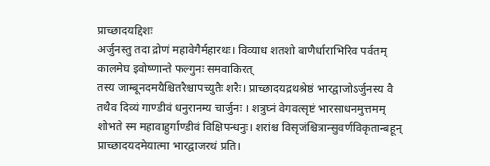प्राच्छादयद्दिशः
अर्जुनस्तु तदा द्रोणं महावेगैर्महारथः। विव्याध शतशो बाणैर्धाराभिरिव पर्वतम्
कालमेघ इवोष्णान्ते फल्गुनः समवाकिरत्
तस्य जाम्बूनदमयैश्चितरैश्चापच्युतैः शरैः। प्राच्छादयद्रथश्रेष्ठं भारद्वाजोऽर्जुनस्य वै
तथैव दिव्यं गाण्डीवं धनुरानम्य चार्जुनः । शत्रुघ्नं वेगवत्सृष्टं भारसाधनमुत्तमम्
शोभते स्म महावाहुर्गाण्डीवं विक्षिपन्धनुः। शरांश्च विसृजंश्चित्रान्सुवर्णविकृतान्बहून्
प्राच्छादयदमेयात्मा भारद्वाजरथं प्रति।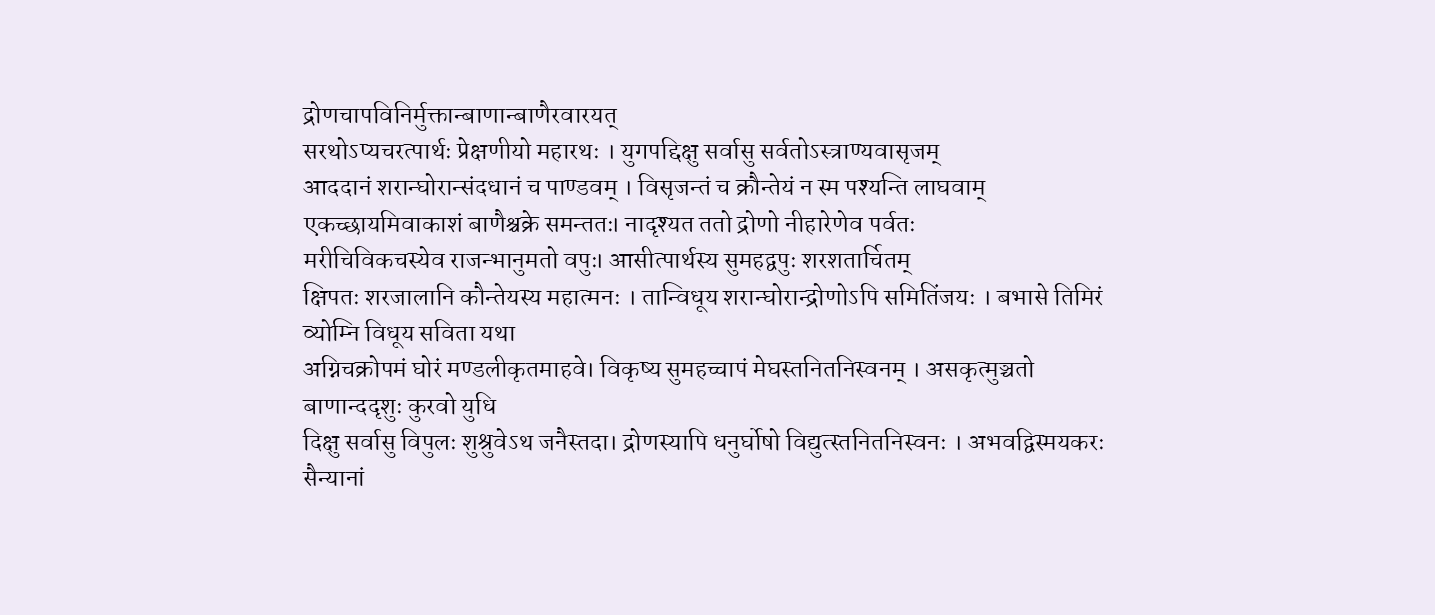द्रोणचापविनिर्मुक्तान्बाणान्बाणैरवारयत्
सरथोऽप्यचरत्पार्थः प्रेक्षणीयो महारथः । युगपद्दिक्षु सर्वासु सर्वतोऽस्त्राण्यवासृजम्
आददानं शरान्घोरान्संदधानं च पाण्डवम् । विसृजन्तं च क्रौन्तेयं न स्म पश्यन्ति लाघवाम्
एकच्छायमिवाकाशं बाणैश्चक्रे समन्ततः। नादृश्यत ततो द्रोणो नीहारेणेव पर्वतः
मरीचिविकचस्येव राजन्भानुमतो वपुः। आसीत्पार्थस्य सुमहद्वपुः शरशतार्चितम्
क्षिपतः शरजालानि कौन्तेयस्य महात्मनः । तान्विधूय शरान्घोरान्द्रोणोऽपि समितिंजयः । बभासे तिमिरं व्योम्नि विधूय सविता यथा
अग्निचक्रोपमं घोरं मण्डलीकृतमाहवे। विकृष्य सुमहच्चापं मेघस्तनितनिस्वनम् । असकृत्मुञ्चतो बाणान्ददृशुः कुरवो युधि
दिक्षु सर्वासु विपुलः शुश्रुवेऽथ जनैस्तदा। द्रोणस्यापि धनुर्घोषो विद्युत्स्तनितनिस्वनः । अभवद्विस्मयकरः सैन्यानां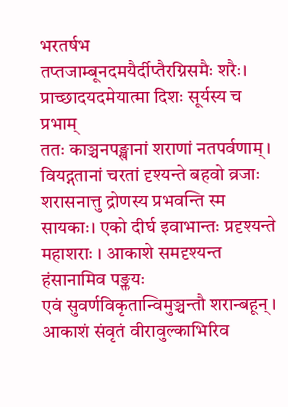भरतर्षभ
तप्तजाम्बूनदमयैर्दीप्तैरग्निसमैः शरैः। प्राच्छादयदमेयात्मा दिशः सूर्यस्य च प्रभाम्
ततः काञ्चनपङ्खानां शराणां नतपर्वणाम्। वियद्गतानां चरतां दृश्यन्ते बहवो व्रजाः
शरासनात्तु द्रोणस्य प्रभवन्ति स्म सायकाः। एको दीर्घ इवाभान्तः प्रदृश्यन्ते महाशराः । आकाशे समदृश्यन्त हंसानामिव पङ्क्तयः
एवं सुवर्णविकृतान्विमुञ्चन्तौ शरान्बहून्। आकाशं संवृतं वीरावुल्काभिरिव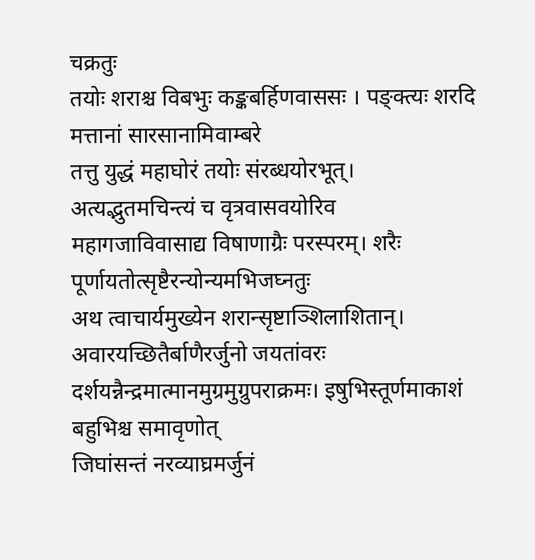चक्रतुः
तयोः शराश्च विबभुः कङ्कबर्हिणवाससः । पङ्क्त्यः शरदि मत्तानां सारसानामिवाम्बरे
तत्तु युद्धं महाघोरं तयोः संरब्धयोरभूत्। अत्यद्भुतमचिन्त्यं च वृत्रवासवयोरिव
महागजाविवासाद्य विषाणाग्रैः परस्परम्। शरैः पूर्णायतोत्सृष्टैरन्योन्यमभिजघ्नतुः
अथ त्वाचार्यमुख्येन शरान्सृष्टाञ्शिलाशितान्। अवारयच्छितैर्बाणैरर्जुनो जयतांवरः
दर्शयन्नैन्द्रमात्मानमुग्रमुग्रुपराक्रमः। इषुभिस्तूर्णमाकाशं बहुभिश्च समावृणोत्
जिघांसन्तं नरव्याघ्रमर्जुनं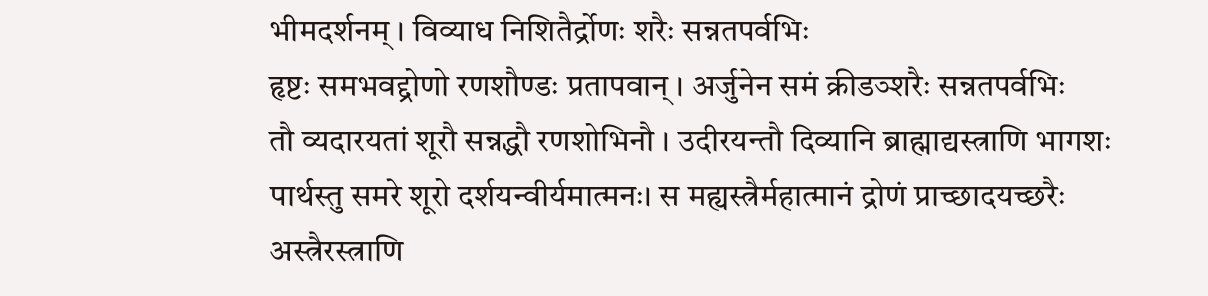भीमदर्शनम् । विव्याध निशितैर्द्रोणः शरैः सन्नतपर्वभिः
हृष्टः समभवद्द्रोणो रणशौण्डः प्रतापवान् । अर्जुनेन समं क्रीडञ्शरैः सन्नतपर्वभिः
तौ व्यदारयतां शूरौ सन्नद्धौ रणशोभिनौ । उदीरयन्तौ दिव्यानि ब्राह्माद्यस्त्राणि भागशः
पार्थस्तु समरे शूरो दर्शयन्वीर्यमात्मनः। स मह्यस्त्रैर्महात्मानं द्रोणं प्राच्छादयच्छरैः
अस्त्रैरस्त्राणि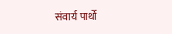संवार्य पार्थो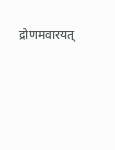द्रोणमवारयत्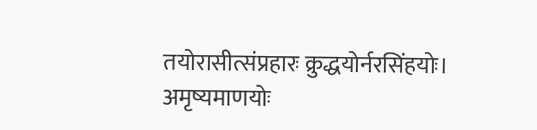तयोरासीत्संप्रहारः क्रुद्धयोर्नरसिंहयोः। अमृष्यमाणयोः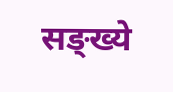सङ्ख्ये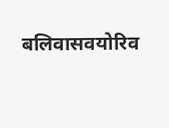बलिवासवयोरिव